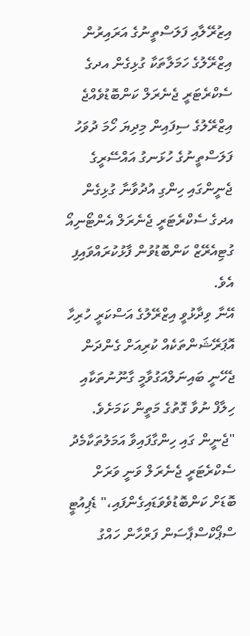އިޒުރޭލާއި ފަލަސްތީނުގެ އަރައިރުން
އިޒްރޭލުގެ ހަމަލާތަކާ ގުޅިގެން އދގެ ސެކްރެޓަރީ ޖެނެރަލް ކަންބޮޑުވެއްޖެ
އިޒްރޭލުގެ ސިފައިން މިދިޔަ ހޯމަ ދުވަހު ފަލަސްތީނުގެ ހުޅަނގު އައްސޭރީގެ ޖެނީންގައި ހިންގި އުދުވާނާ ގުޅިގެން އދގެ ސެކްރެޓަރީ ޖެނެރަލް އެންޓޯނިއޯ ގުޓިއެރޭޒް ކަންބޮޑުވުން ފާޅުކުރައްވައިފި އެވެ.
އޭނާ ވިދާޅުވީ އިޒްރޭލުގެ އަސްކަރީ ހުރިހާ އޮޕަރޭޝަންތަކެއް ކުރިއަށް ގެންދަން ޖެހޭނީ ބައިނަލްއަގުވާމީ ގާނޫނުތަކާއި ހިލާފް ނުވާ ގޮތުގެ މަތީން ކަމަށެވެ.
"ޖެނީން ގައި ހިންގާފައިވާ އަމަލުތަކާމެދު ސެކްރެޓަރީ ޖެނެރަލް ވަނީ ވަރަށް ބޮޑަށް ކަންބޮޑުވެވަޑައިގެންފައި،" ޑެޕިއުޓީ ސްޕޯކްސްޕާސަން ފަރްހާން ހައްގު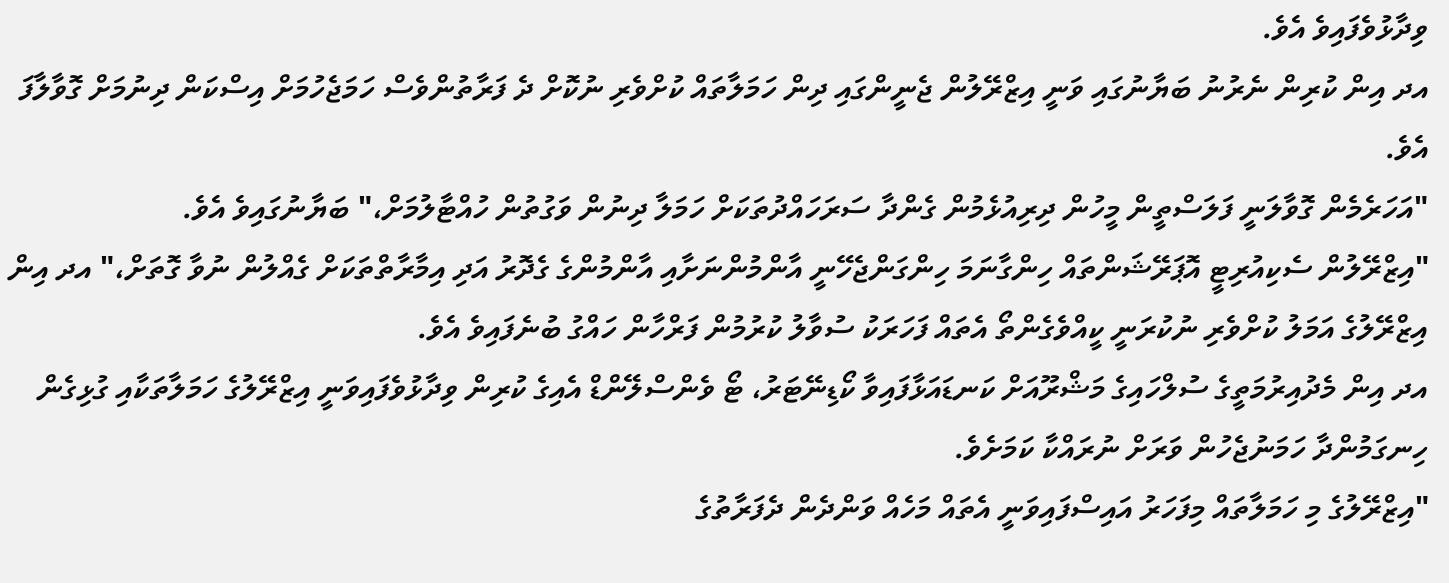ވިދާޅުވެފައިވެ އެވެ.
އދ އިން ކުރިން ނެރުނު ބަޔާނުގައި ވަނީ އިޒްރޭލުން ޖެނީންގައި ދިން ހަމަލާތައް ކުށްވެރި ނުކޮށް ދެ ފަރާތުންވެސް ހަމަޖެހުމަށް އިސްކަން ދިނުމަށް ގޮވާލާފަ އެވެ.
"އަހަރެމެން ގޮވާލަނީ ފަލަސްތީން މީހުން ދިރިއުޅެމުން ގެންދާ ސަރަހައްދުތަކަށް ހަމަލާ ދިނުން ވަގުތުން ހުއްޓާލުމަށް،" ބަޔާނުގައިވެ އެވެ.
"އިޒްރޭލުން ސެކިއުރިޓީ އޮޕަރޭޝަންތައް ހިންގާނަމަ ހިންގަންޖެހޭނީ އާންމުންނަށާއި އާންމުންގެ ގެދޮރު އަދި އިމާރާތްތަކަށް ގެއްލުން ނުވާ ގޮތަށް،" އދ އިން އިޒްރޭލުގެ އަމަލު ކުށްވެރި ނުކުރަނީ ކީއްވެގެންތޯ އެތައް ފަހަރަކު ސުވާލު ކުރުމުން ފަރްހާން ހައްގު ބުނެފައިވެ އެވެ.
އދ އިން މެދުއިރުމަތީގެ ސުލްހައިގެ މަޝްރޫއަށް ކަނޑައަޅާފައިވާ ކޯޑިނޭޓަރު، ޓޯ ވެންސްލޭންޑް އެއިގެ ކުރިން ވިދާޅުވެފައިވަނީ އިޒްރޭލުގެ ހަމަލާތަކާއި ގުޅިގެން ހިނގަމުންދާ ހަމަނުޖެހުން ވަރަށް ނުރައްކާ ކަމަށެވެ.
"އިޒްރޭލުގެ މި ހަމަލާތައް މިފަހަރު އައިސްފައިވަނީ އެތައް މަހެއް ވަންދެން ދެފަރާތުގެ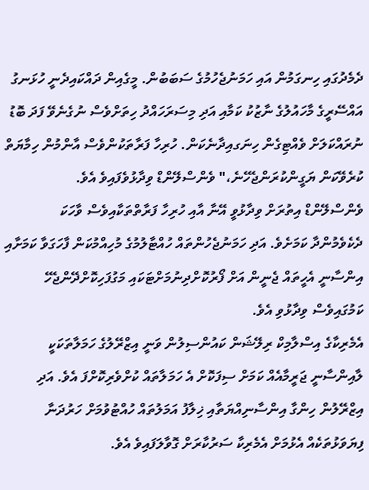ދެމެދުގައި ހިނގަމުން އައި ހަމަނުޖެހުމުގެ ސަބަބުން. މީގެއިން ދައްކައިދެނީ ހުޅަނގު އައްސޭރީގެ މާހައުލުގެ ނާޒުކު ކަމާއި އަދި މިސަރަހައްދު ހިތަށްވެސް ނުގެނެވޭ ފަދަ ބޮޑު ނުރައްކަލަށް ވެއްޓިގެން ހިނަގއިދާނެކަން. ހުރިހާ ފަރާތަކުންވެސް އާންމުން ހިމާޔަތް ކުރެވޭކަން ޔަގީންކުރަންޖެހޭނެ،" ވެންސްލޭންޑް ވިދާޅުވެފައިވެ އެވެ.
ވެންސްލޭންޑް އިތުރަށް ވިދާޅުވީ އޭނާ އާއި ހުރިހާ ފަރާތްތަކާއިވެސް ވާހަކަ ދެކެވެމުންދާ ކަމަށެވެ. އަދި ހަމަނުޖެހުންތައް ހުއްޓާލުމުގެ މުހިއްމުކަން ފާހަގަވާ ކަމަށާއި އިންސާނީ އެހީތައް ޖެނީން އަށް ފޯރުކޮށްދިނުމަށްޓަކައި މަގުފަހިކޮށްދޭންޖެހޭ ކަމުގައިވެސް ވިދާޅުވި އެވެ.
އެމެރިކާގެ އިސްލާމިކް ރިލޭޝަން ކައުންސިލުން ވަނީ އިޒްރޭލުގެ ހަމަލާތަކަކީ ލާއިންސާނީ ޖަރީމާއެއް ކަމަށް ސިފަކޮށް އެ ހަމަލާތައް ކުށްވެރިކޮށްފަ އެވެ. އަދި އިޒްރޭލުން ހިންގާ އިންސާނިއްޔަތާއި ޚިލާފު އަމަލުތައް ހުއްޓުވުމަށް ހަރުދަނާ ފިޔަވަޅުތަކެއް އެޅުމަށް އެމެރިކާ ސަރުކާރަށް ގޮވާލަފައިވެ އެވެ.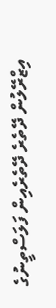އިޒްރޭލުން ދޭތެރެ ދޭތެރެއިން ފަލަސްތީނުގެ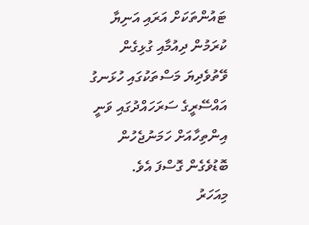ޓައުންތަކަށް އަރައި އަނިޔާ ކުރަމުން ދިއުމާއި ގުޅިގެން ވޭތުވެދިޔަ މަސްތަކުގައި ހުޅަނގު އައްސޭރީގެ ސަރަހައްދުގައި ވަނީ އިންތިހާއަށް ހަމަނުޖެހުން ބޮޑުވެގެން ގޮސްފަ އެވެ.
މިއަހަރު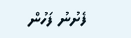ފެށުނު ފަހުން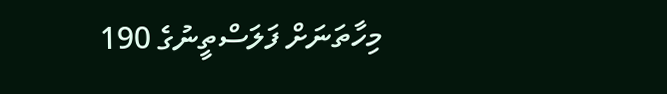މިހާތަނަށް ފަލަސްތީނުގެ 190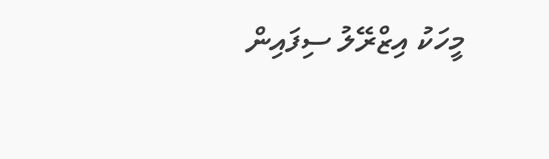މީހަކު އިޒްރޭލު ސިފައިން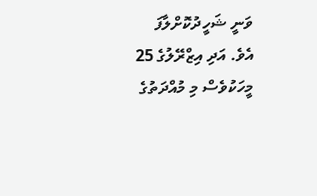ވަނީ ޝަހީދުކޮށްލާފަ އެވެ. އަދި އިޒްރޭލުގެ 25 މީހަކުވެސް މި މުއްދަތުގެ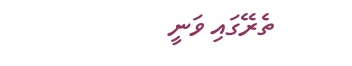ތެރޭގައި ވަނީ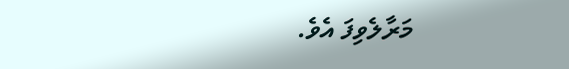މަރާލެވިފަ އެވެ.